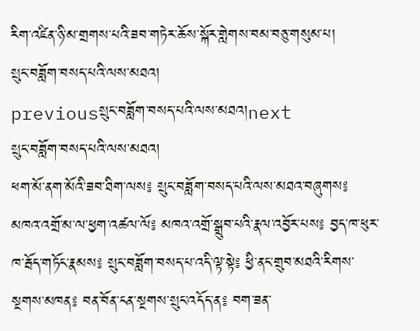རིག་འཛིན་ཉི་མ་གྲགས་པའི་ཟབ་གཏེར་ཆོས་སྐོར་གླེགས་བམ་བཅུ་གསུམ་པ།
སྲུང་བཟློག་བསད་པའི་ལས་མཐའ།
previousསྲུང་བཟློག་བསད་པའི་ལས་མཐའ།next
སྲུང་བཟློག་བསད་པའི་ལས་མཐའ།
ཕག་མོ་ནག་མོའི་ཟབ་ཐིག་ལས༔ སྲུང་བཟློག་བསད་པའི་ལས་མཐའ་བཞུགས༔ མཁའ་འགྲོ་མ་ལ་ཕྱག་འཚལ་ལོ༔ མཁའ་འགྲོ་སྒྲུབ་པའི་རྣལ་འབྱོར་པས༔ བྱད་ཁ་ཕུར་ཁ་རྦོད་གཏོང་རྣམས༔ སྲུང་བཟློག་བསད་པ་འདི་ལྟ་སྟེ༔ ཕྱི་ནང་གྲུབ་མཐའི་རིགས་སྔགས་མཁན༔ བན་བོན་ངན་སྔགས་སྲུང་འདོད་ན༔ བག་ཟན་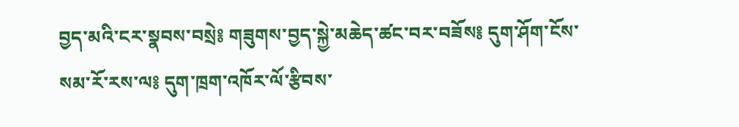བྱད་མའི་ངར་སྣབས་བསྲེ༔ གཟུགས་བྱད་སྐྱེ་མཆེད་ཚང་བར་བཟོས༔ དུག་ཤོག་ངོས་སམ་རོ་རས་ལ༔ དུག་ཁྲག་འཁོར་ལོ་རྩིབས་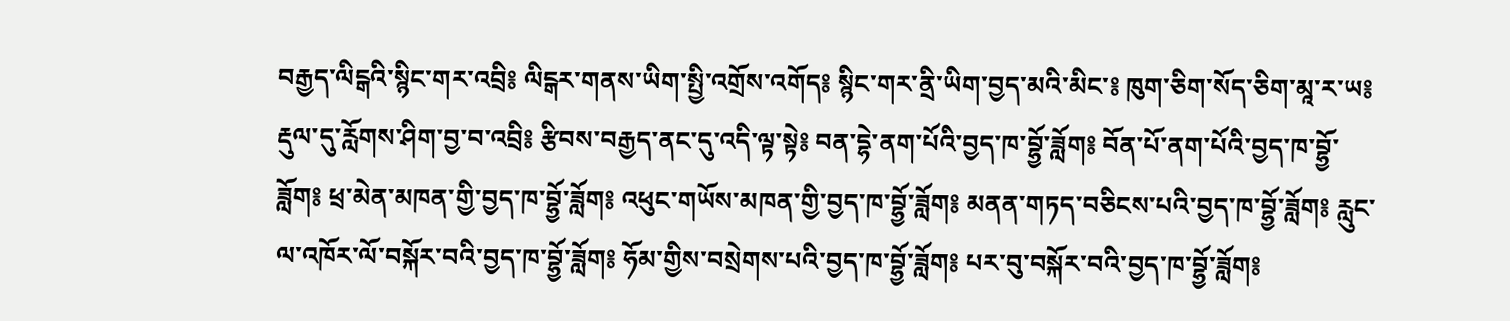བརྒྱད་ལིངྒའི་སྙིང་གར་འབྲི༔ ལིངྒར་གནས་ཡིག་སྤྱི་འགྲོས་འགོད༔ སྙིང་གར་ནྲི་ཡིག་བྱད་མའི་མིང་༔ ཁུག་ཅིག་སོད་ཅིག་མཱ་ར་ཡ༔ རྡུལ་དུ་རློགས་ཤིག་བྱ་བ་འབྲི༔ རྩིབས་བརྒྱད་ནང་དུ་འདི་ལྟ་སྟེ༔ བན་དྷེ་ནག་པོའི་བྱད་ཁ་བྷྱོ་ཟློག༔ བོན་པོ་ནག་པོའི་བྱད་ཁ་བྷྱོ་ཟློག༔ ཕྲ་མེན་མཁན་གྱི་བྱད་ཁ་བྷྱོ་ཟློག༔ འཕུང་གཡོས་མཁན་གྱི་བྱད་ཁ་བྷྱོ་ཟློག༔ མནན་གཏད་བཅིངས་པའི་བྱད་ཁ་བྷྱོ་ཟློག༔ རླུང་ལ་འཁོར་ལོ་བསྐོར་བའི་བྱད་ཁ་བྷྱོ་ཟློག༔ ཧོམ་གྱིས་བསྲེགས་པའི་བྱད་ཁ་བྷྱོ་ཟློག༔ པར་བུ་བསྐོར་བའི་བྱད་ཁ་བྷྱོ་ཟློག༔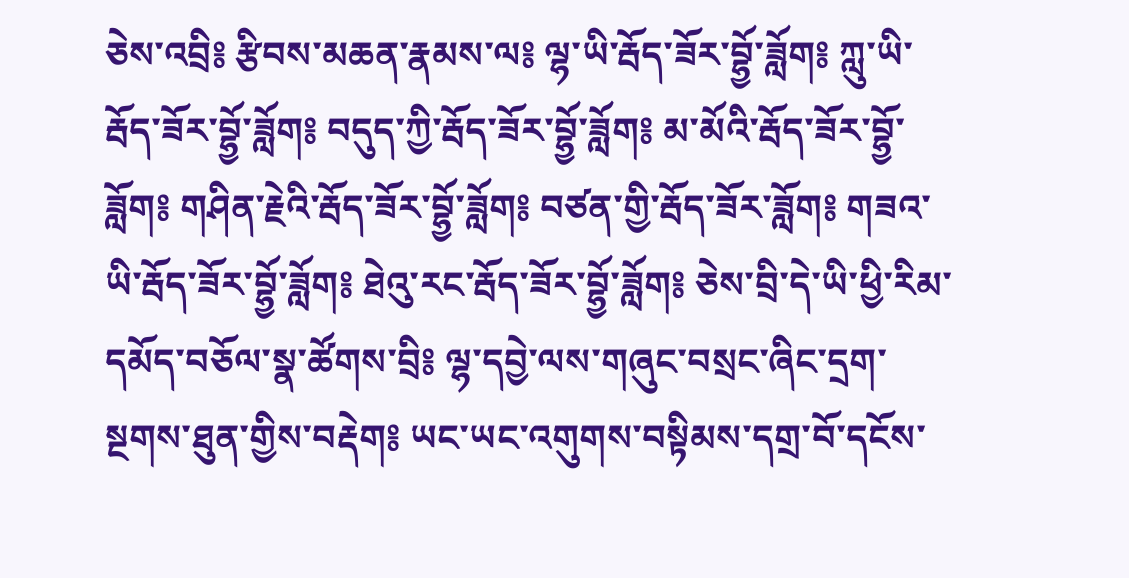ཅེས་འབྲི༔ རྩིབས་མཆན་རྣམས་ལ༔ ལྷ་ཡི་རྦོད་ཟོར་བྷྱོ་ཟློག༔ ཀླུ་ཡི་རྦོད་ཟོར་བྷྱོ་ཟློག༔ བདུད་ཀྱི་རྦོད་ཟོར་བྷྱོ་ཟློག༔ མ་མོའི་རྦོད་ཟོར་བྷྱོ་ཟློག༔ གཤིན་རྗེའི་རྦོད་ཟོར་བྷྱོ་ཟློག༔ བཙན་གྱི་རྦོད་ཟོར་ཟློག༔ གཟའ་ཡི་རྦོད་ཟོར་བྷྱོ་ཟློག༔ ཐེའུ་རང་རྦོད་ཟོར་བྷྱོ་ཟློག༔ ཅེས་བྲི་དེ་ཡི་ཕྱི་རིམ་དམོད་བཅོལ་སྣ་ཚོགས་བྲི༔ ལྷ་དབྱེ་ལས་གཞུང་བསྲང་ཞིང་དྲག་སྔགས་ཐུན་གྱིས་བརྡེག༔ ཡང་ཡང་འགུགས་བསྟིམས་དགྲ་བོ་དངོས་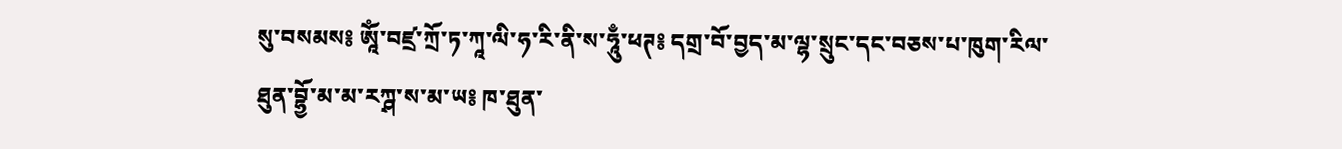སུ་བསམས༔ ཨཱོཾ་བཛྲ་ཀྲོ་ཏ་ཀཱ་ལི་ཧ་རི་ནི་ས་ཧཱུྃ་ཕཊ༔ དགྲ་བོ་བྱད་མ་ལྷ་སྲུང་དང་བཅས་པ་ཁུག་རིལ་ཐུན་བྷྱོ་མ་མ་རཀྴ་ས་མ་ཡ༔ ཁ་ཐུན་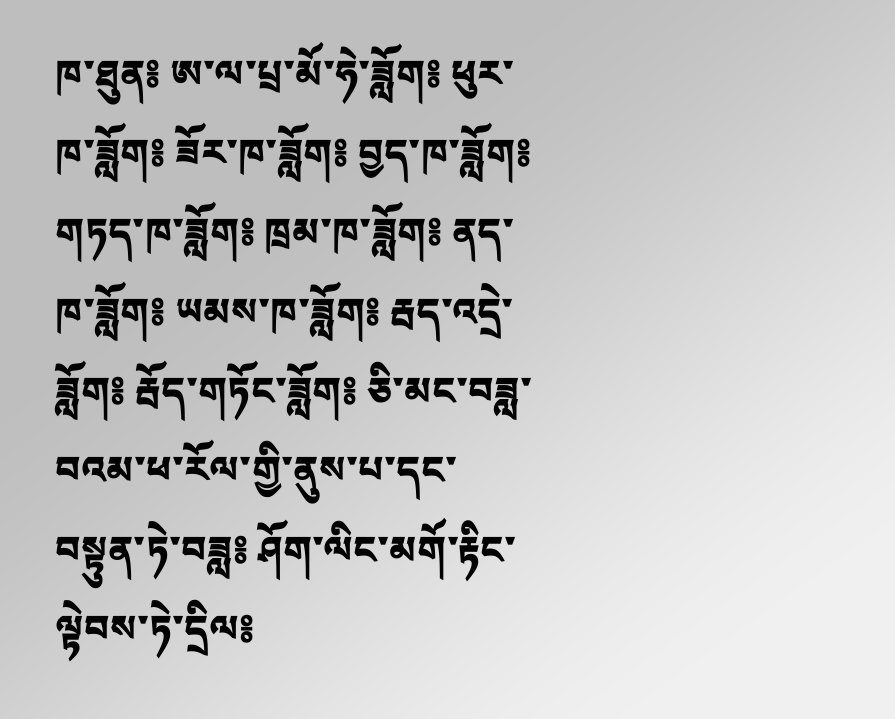ཁ་ཐུན༔ ཨ་ལ་པྲ་མོ་ཧེ་ཟློག༔ ཕུར་ཁ་ཟློག༔ ཟོར་ཁ་ཟློག༔ བྱད་ཁ་ཟློག༔ གཏད་ཁ་ཟློག༔ ཁྲམ་ཁ་ཟློག༔ ནད་ཁ་ཟློག༔ ཡམས་ཁ་ཟློག༔ རྦད་འདྲེ་ཟློག༔ རྦོད་གཏོང་ཟློག༔ ཅི་མང་བཟླ་བའམ་ཕ་རོལ་གྱི་ནུས་པ་དང་བསྟུན་ཏེ་བཟླ༔ ཤོག་ལིང་མགོ་རྟིང་ལྟེབས་ཏེ་དྲིལ༔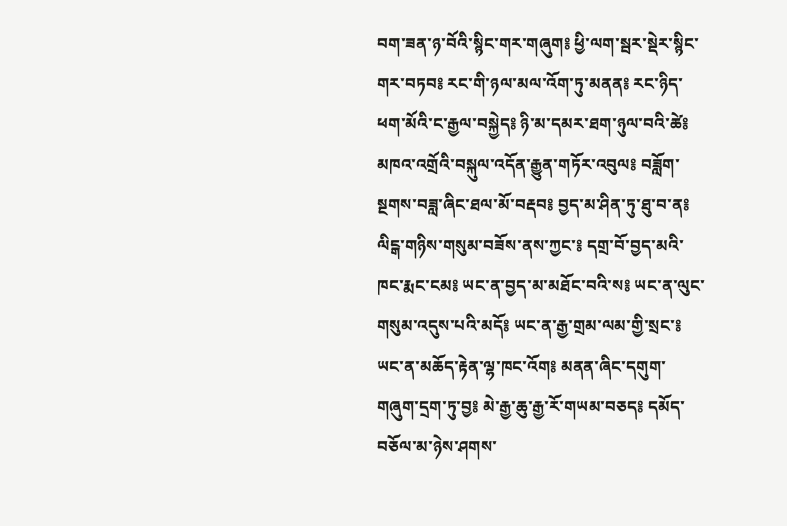བག་ཟན་ཉ་བོའི་སྙིང་གར་གཞུག༔ ཕྱི་ལག་སྦར་སྡེར་སྙིང་གར་བཏབ༔ རང་གི་ཉལ་མལ་འོག་ཏུ་མནན༔ རང་ཉིད་ཕག་མོའི་ང་རྒྱལ་བསྐྱེད༔ ཉི་མ་དམར་ཐག་ཉུལ་བའི་ཚེ༔ མཁའ་འགྲོའི་བསྐུལ་འདོན་རྒྱུན་གཏོར་འབུལ༔ བཟློག་སྔགས་བཟླ་ཞིང་ཐལ་མོ་བརྡབ༔ བྱད་མ་ཤིན་ཏུ་ཐུ་བ་ན༔ ལིངྒ་གཉིས་གསུམ་བཟོས་ནས་ཀྱང་༔ དགྲ་བོ་བྱད་མའི་ཁང་རྨང་ངམ༔ ཡང་ན་བྱད་མ་མཐོང་བའི་ས༔ ཡང་ན་ལུང་གསུམ་འདུས་པའི་མདོ༔ ཡང་ན་རྒྱ་གྲམ་ལམ་གྱི་སྲང་༔ ཡང་ན་མཆོད་རྟེན་ལྷ་ཁང་འོག༔ མནན་ཞིང་དགུག་གཞུག་དྲག་ཏུ་བྱ༔ མེ་རྒྱ་ཆུ་རྒྱ་རོ་གཡམ་བཅད༔ དམོད་བཅོལ་མ་ཉེས་ཤགས་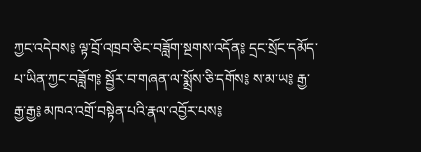ཀྱང་འདེབས༔ ལྟ་བྲོ་འཁྲབ་ཅིང་བཟློག་སྔགས་འདོན༔ དྲང་སྲོང་དམོད་པ་ཡིན་ཀྱང་བཟློག༔ སྦྱོར་བ་གཞན་ལ་སྨྲོས་ཅི་དགོས༔ ས་མ་ཡ༔ རྒྱ་རྒྱ་རྒྱ༔ མཁའ་འགྲོ་བསྟེན་པའི་རྣལ་འབྱོར་པས༔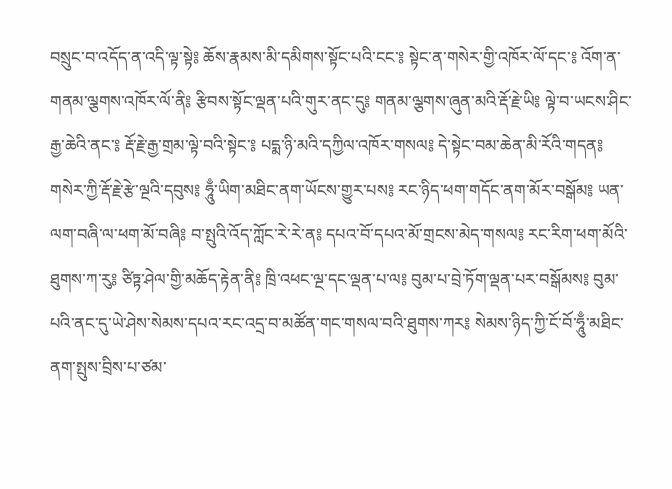བསྲུང་བ་འདོད་ན་འདི་ལྟ་སྟེ༔ ཆོས་རྣམས་མི་དམིགས་སྟོང་པའི་ངང་༔ སྟེང་ན་གསེར་གྱི་འཁོར་ལོ་དང་༔ འོག་ན་གནམ་ལྕགས་འཁོར་ལོ་ནི༔ རྩིབས་སྟོང་ལྡན་པའི་གུར་ནང་དུ༔ གནམ་ལྕགས་ཞུན་མའི་རྡོ་རྗེ་ཡི༔ ལྟེ་བ་ཡངས་ཤིང་རྒྱ་ཆེའི་ནང་༔ རྡོ་རྗེ་རྒྱ་གྲམ་ལྟེ་བའི་སྟེང་༔ པདྨ་ཉི་མའི་དཀྱིལ་འཁོར་གསལ༔ དེ་སྟེང་བམ་ཆེན་མི་རོའི་གདན༔ གསེར་ཀྱི་རྡོ་རྗེ་རྩེ་ལྔའི་དབུས༔ ཧཱུྃ་ཡིག་མཐིང་ནག་ཡོངས་གྱུར་པས༔ རང་ཉིད་ཕག་གདོང་ནག་མོར་བསྒོམ༔ ཡན་ལག་བཞི་ལ་ཕག་མོ་བཞི༔ བ་སྤུའི་འོད་ཀློང་རེ་རེ་ན༔ དཔའ་བོ་དཔའ་མོ་གྲངས་མེད་གསལ༔ རང་རིག་ཕག་མོའི་ཐུགས་ཀ་རུ༔ ཙིཏྟ་ཤེལ་གྱི་མཆོད་རྟེན་ནི༔ ཁྲི་འཕང་ལྔ་དང་ལྡན་པ་ལ༔ བུམ་པ་བྲེ་ཏོག་ལྡན་པར་བསྒོམས༔ བུམ་པའི་ནང་དུ་ཡེ་ཤེས་སེམས་དཔའ་རང་འདྲ་བ་མཚོན་གང་གསལ་བའི་ཐུགས་ཀར༔ སེམས་ཉིད་ཀྱི་ངོ་བོ་ཧཱུྃ་མཐིང་ནག་སྤུས་བྲིས་པ་ཙམ་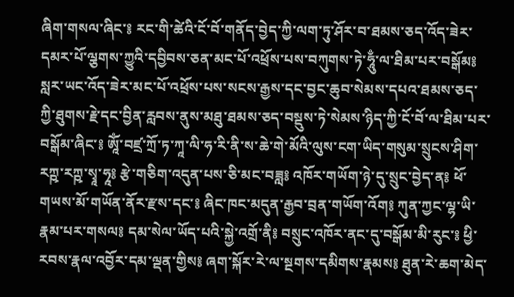ཞིག་གསལ་ཞིང་༔ རང་གི་ཚེའི་ངོ་བོ་གནོད་བྱེད་ཀྱི་ལག་ཏུ་ཤོར་བ་ཐམས་ཅད་འོད་ཟེར་དམར་པོ་ལྕགས་ཀྱུའི་དབྱིབས་ཅན་མང་པོ་འཕྲོས་པས་བཀུགས་ཏེ་ཧཱུྃ་ལ་ཐིམ་པར་བསྒོམ༔ སླར་ཡང་འོད་ཟེར་མང་པོ་འཕྲོས་པས་སངས་རྒྱས་དང་བྱང་ཆུབ་སེམས་དཔའ་ཐམས་ཅད་ཀྱི་ཐུགས་རྗེ་དང་བྱིན་རླབས་ནུས་མཐུ་ཐམས་ཅད་བསྡུས་ཏེ་སེམས་ཉིད་ཀྱི་ངོ་བོ་ལ་ཐིམ་པར་བསྒོམ་ཞིང་༔ ཨཱོཾ་བཛྲ་ཀྲོ་ཏ་ཀཱ་ལི་ཧ་རི་ནི་ས་ཆེ་གེ་མོའི་ལུས་ངག་ཡིད་གསུམ་སྲུངས་ཤིག་རཀྵ་རཀྵ་སྭཱ་ཧཱ༔ རྩེ་གཅིག་འདུན་པས་ཅི་མང་བཟླ༔ འཁོར་གཡོག་ཉེ་དུ་སྲུང་བྱེད་ན༔ ཕོ་གཡས་མོ་གཡོན་ནོར་རྫས་དང་༔ ཞིང་ཁང་མདུན་རྒྱབ་བྲན་གཡོག་འོག༔ ཀུན་ཀྱང་ལྷ་ཡི་རྣམ་པར་གསལ༔ དམ་སེལ་ཡོད་པའི་སྐྱེ་འགྲོ་ནི༔ བསྲུང་འཁོར་ནང་དུ་བསྒོམ་མི་རུང་༔ ཕྱི་རབས་རྣལ་འབྱོར་དམ་ལྡན་གྱིས༔ ཞག་སྐོར་རེ་ལ་སྔགས་དམིགས་རྣམས༔ ཐུན་རེ་ཆག་མེད་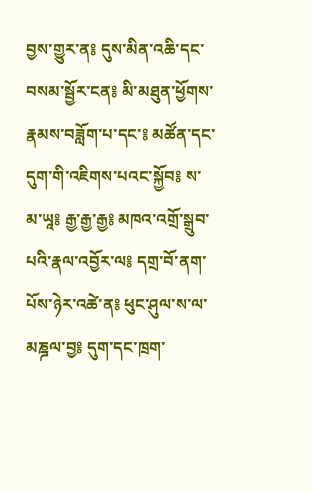བྱས་གྱུར་ན༔ དུས་མིན་འཆི་དང་བསམ་སྦྱོར་ངན༔ མི་མཐུན་ཕྱོགས་རྣམས་བཟློག་པ་དང་༔ མཚོན་དང་དུག་གི་འཇིགས་པའང་སྐྱོབ༔ ས་མ་ཡཱ༔ རྒྱ་རྒྱ་རྒྱ༔ མཁའ་འགྲོ་སྒྲུབ་པའི་རྣལ་འབྱོར་ལ༔ དགྲ་བོ་ནག་པོས་ཉེར་འཚེ་ན༔ ཕུང་ཤུལ་ས་ལ་མཎྜལ་བྱ༔ དུག་དང་ཁྲག་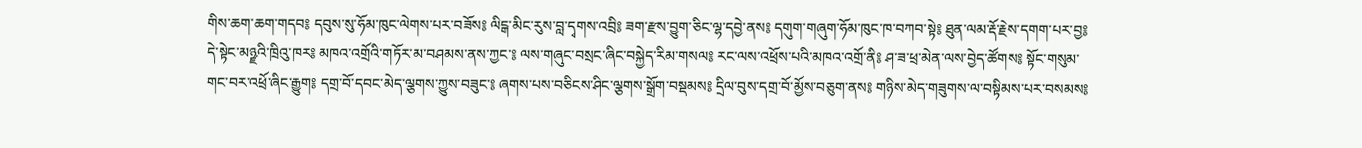གིས་ཆག་ཆག་གདབ༔ དབུས་སུ་ཧོམ་ཁུང་ལེགས་པར་བཟོས༔ ལིངྒ་མིང་རུས་བླ་དྭགས་འབྲི༔ ཟག་རྫས་བྱུག་ཅིང་ལྷ་དབྱེ་ནས༔ དགུག་གཞུག་ཧོམ་ཁུང་ཁ་བཀབ་སྟེ༔ ཐུན་ལམ་རྡོ་རྗེས་དགག་པར་བྱ༔ དེ་སྟེང་མཉྫའི་ཁྲིའུ་ཁར༔ མཁའ་འགྲོའི་གཏོར་མ་བཤམས་ནས་ཀྱང་༔ ལས་གཞུང་བསྲང་ཞིང་བསྐྱེད་རིམ་གསལ༔ རང་ལས་འཕྲོས་པའི་མཁའ་འགྲོ་ནི༔ ཤ་ཟ་ཕྲ་མེན་ལས་བྱེད་ཚོགས༔ སྟོང་གསུམ་གང་བར་འཕྲོ་ཞིང་རྒྱུག༔ དགྲ་བོ་དབང་མེད་ལྕགས་ཀྱུས་བཟུང་༔ ཞགས་པས་བཅིངས་ཤིང་ལྕགས་སྒྲོག་བསྡམས༔ དྲིལ་བུས་དགྲ་བོ་མྱོས་བཅུག་ནས༔ གཉིས་མེད་གཟུགས་ལ་བསྟིམས་པར་བསམས༔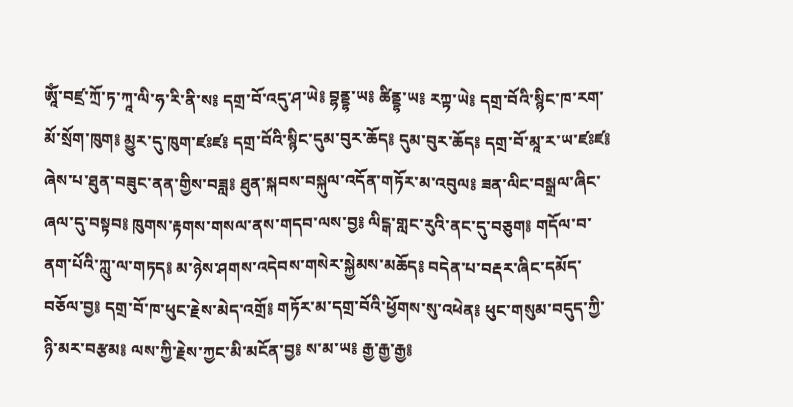ཨཱོཾ་བཛྲ་ཀྲོ་ཏ་ཀཱ་ལི་ཧ་རི་ནི་ས༔ དགྲ་བོ་འདུ་ཤ་ཡེ༔ བྷནྡྷ་ཡ༔ ཚིནྡྷ་ཡ༔ རཀྟ་ཡེ༔ དགྲ་བོའི་སྙིང་ཁ་རག་མོ་སྲོག་ཁུག༔ མྱུར་དུ་ཁུག་ཛཿཛ༔ དགྲ་བོའི་སྙིང་དུམ་བུར་ཆོད༔ དུམ་བུར་ཆོད༔ དགྲ་བོ་མཱ་ར་ཡ་ཛཿཛ༔ ཞེས་པ་ཐུན་བཟུང་ནན་གྱིས་བཟླ༔ ཐུན་སྐབས་བསྐུལ་འདོན་གཏོར་མ་འབུལ༔ ཟན་ལིང་བསྒྲལ་ཞིང་ཞལ་དུ་བསྟབ༔ ཁུགས་རྟགས་གསལ་ནས་གདབ་ལས་བྱ༔ ལིངྒ་གླང་རུའི་ནང་དུ་བཅུག༔ གདོལ་བ་ནག་པོའི་ཀླུ་ལ་གཏད༔ མ་ཉེས་ཤགས་འདེབས་གསེར་སྐྱེམས་མཆོད༔ བདེན་པ་བརྡར་ཞིང་དམོད་བཅོལ་བྱ༔ དགྲ་བོ་ཁ་ཕུང་རྗེས་མེད་འགྲོ༔ གཏོར་མ་དགྲ་བོའི་ཕྱོགས་སུ་འཕེན༔ ཕུང་གསུམ་བདུད་ཀྱི་ཉི་མར་བརྩམ༔ ལས་ཀྱི་རྗེས་ཀྱང་མི་མངོན་བྱ༔ ས་མ་ཡ༔ རྒྱ་རྒྱ་རྒྱ༔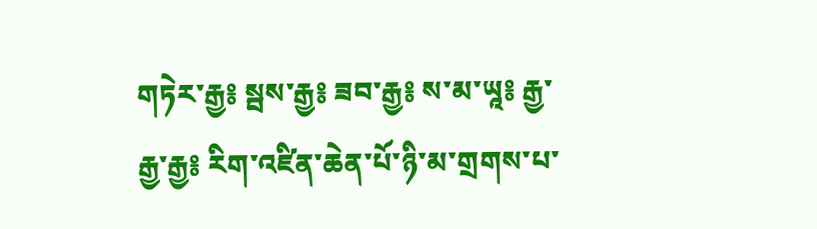གཏེར་རྒྱ༔ སྦས་རྒྱ༔ ཟབ་རྒྱ༔ ས་མ་ཡཱ༔ རྒྱ་རྒྱ་རྒྱ༔ རིག་འཛིན་ཆེན་པོ་ཉི་མ་གྲགས་པ་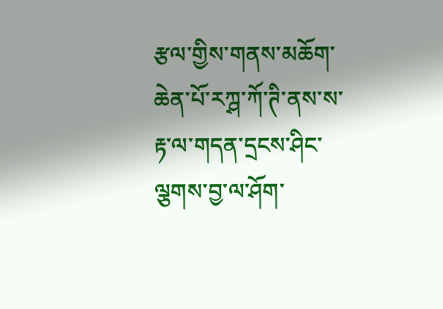རྩལ་གྱིས་གནས་མཆོག་ཆེན་པོ་རཀྴ་ཀོ་ཊི་ནས་ས་རྟ་ལ་གདན་དྲངས་ཤིང་ལྕགས་བྱ་ལ་ཤོག་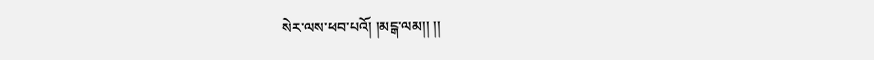སེར་ལས་ཕབ་པའོ། །མངྒ་ལམ།། །།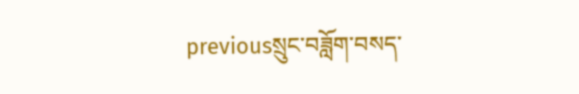previousསྲུང་བཟློག་བསད་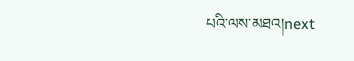པའི་ལས་མཐའ།next